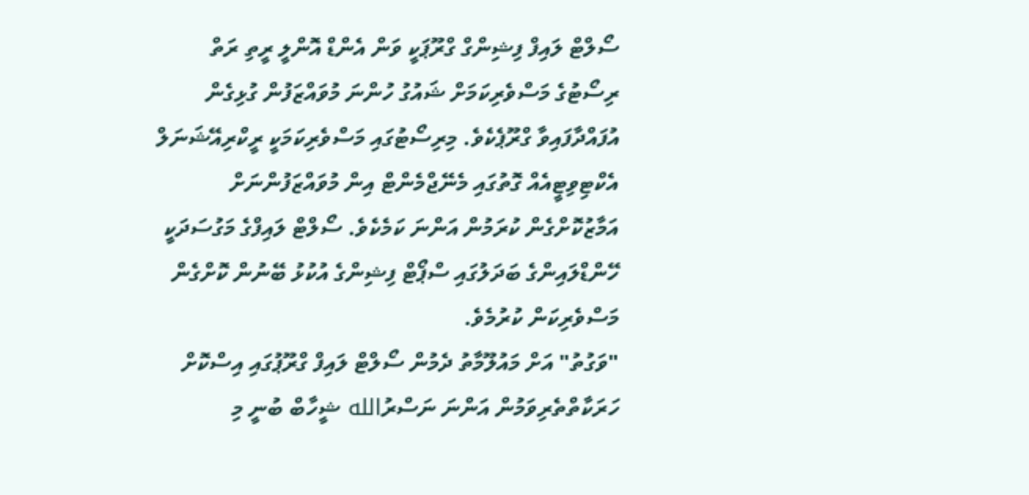ސޯލްޓް ލައިފް ފިޝިންގް ގްރޫޕަކީ ވަން އެންޑް އޮންލީ ރީތި ރަތް ރިސޯޓުގެ މަސްވެރިކަމަށް ޝައުގު ހުންނަ މުވައްޒަފުން ގުޅިގެން އުފައްދާފައިވާ ގްރޫޕެކެވެ. މިރިސޯޓުގައި މަސްވެރިކަމަކީ ރީކްރިއޭޝަނަލް އެކްޓިވިޓީއެއް ގޮތުގައި މެނޭޖްމެންޓް އިން މުވައްޒަފުންނަށް އަމާޒުކޮށްގެން ކުރަމުން އަންނަ ކަމެކެވެ. ސޯލްޓް ލައިފްގެ މަގުސަދަކީ ހޭންޑްލައިންގެ ބަދަލުގައި ސްޕޯޓް ފިޝިންގެ އުކުޅު ބޭނުން ކޮށްގެން މަސްވެރިކަން ކުރުމެވެ.
"ވަގުތު" އަށް މައުލޫމާތު ދެމުން ސޯލްޓް ލައިފް ގްރޫޕުގައި އިސްކޮށް ހަރަކާތްތެރިވަމުން އަންނަ ނަސްރުالله ޝީހާބް ބުނީ މި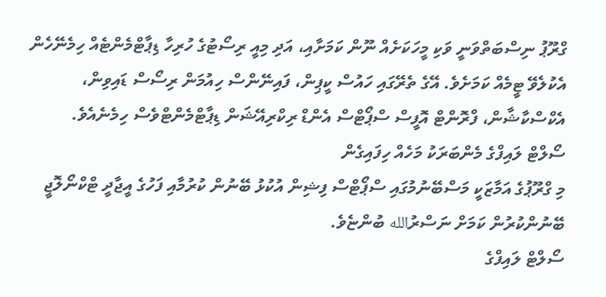ގްރޫޕު ނިސްބަތްވަނީ ވަކި މީހަކަށެއް ނޫން ކަމަށާއި، އަދި މިއީ ރިސޯޓުގެ ހުރިހާ ޑިޕާޓްމެންޓެއް ހިމެނޭހެން އެކުލެވޭ ޓީމެއް ކަމަށެވެ. އޭގެ ތެރޭގައި ހައުސް ކީޕިން، ފައިނޭންސް ހިއުމަން ރިސޯސް ޑައިވިން، އެކްސްކާޝާން، ފްރޮންޓް އޮފީސް ސްޕޯޓްސް އެންޑް ރިކްރިއޭޝަން ޑިޕާޓްމެންޓްވެސް ހިމެނެއެވެ.
ސޯލްޓް ލައިފްގެ މެންބަރަކު މަހެއް ހިފައިގެން
މި ގްރޫޕުގެ އަމާޒަކީ މަސްބޭނުމުގައި ސްޕޯޓްސް ފިޝިން އުކުޅު ބޭނުން ކުރުމާއި ފަހުގެ އީޖާދީ ޓްކްނޯލޮޖީ ބޭނުންކުރުން ކަމަށް ނަސްރުالله ބުންޏެވެ.
ސޯލްޓް ލައިފްގެ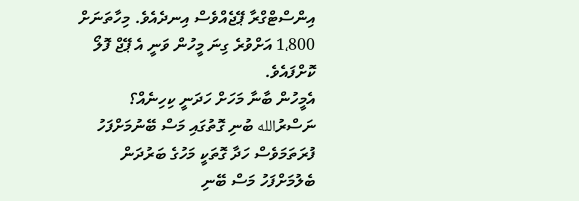އިންސްޓްގްރާ ޕޭޖެއްވެސް އިނދެއެވެ. މިހާތަނަށް 1،800 އަށްވުރެ ގިނަ މީހުން ވަނީ އެ ޕޭޖް ފޮލޯ ކޮށްފައެވެ.
އެމީހުން ބާނާ މަހަށް ހަދަނީ ކިހިނެއް؟
ނަސްރުالله ބުނި ގޮތުގައި މަސް ބޭނުމަށްފަހު ފުރަތަމަވެސް ހަދާ ގޮތަކީ މަހުގެ ބަރުދަން ބެލުމަށްފަހު މަސް ބޭނި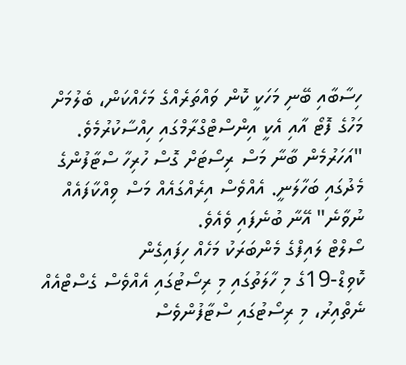ހިސާބާއި ބޭނި މަހަކީ ކޮން ވައްތަރެއްގެ މަހެއްކަން، ބެލުމަށް މަހުގެ ފޮޓޯ އާއި އެކީ އިންސްޓްގްރާމްގައި ހިއްސާކުރުމެވެ.
"އަހަރުމެން ބާނާ މަސް ރިސޯޓަށް ގޮސް ހުރިހާ ސްޓާފުންގެ މެދުގައި ބަހާލަނީ. އެއްވެސް އިރެއްގައެއް މަސް ވިއްކާފައެއް ނުވާނެ" އޭނާ ބުނެފައި ވެއެވެ.
ސޯލްޓް ލައިފްގެ މެންބަރަކު މަހެއް ހިފައިގެން
ކޮވިޑް-19ގެ މި ހާލަތުގައި މި ރިސޯޓުގައި އެއްވެސް ގެސްޓްއެއް ނެތްއިރު، މި ރިސޯޓުގައި ސްޓާފުންވެސް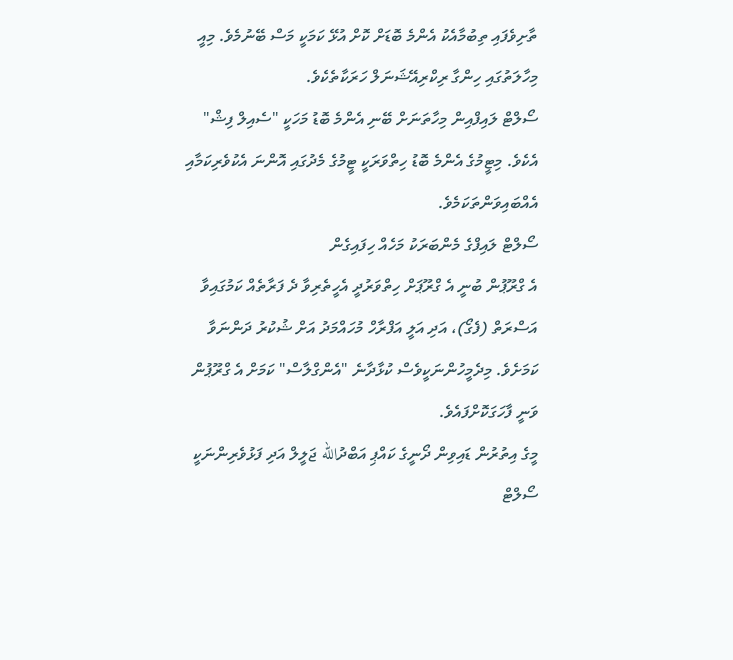ތާށިވެފައި ތިބުމާއެކު އެންމެ ބޮޑަށް ކޮށް އުޅޭ ކަމަކީ މަސް ބޭނުމެވެ. މިއީ މިހާލަތުގައި ހިންގާ ރިކްރިއޭޝަނަލް ހަރަކާތެކެވެ.
ސޯލްޓް ލައިފްއިން މިހާތަނަށް ބޭނި އެންމެ ބޮޑު މަހަކީ "ސެއިލް ފިޝް" އެކެވެ. މިޓީމުގެ އެންމެ ބޮޑު ހިތްވަރަކީ ޓީމުގެ މެދުގައި އޮންނަ އެކުވެރިކަމާއި އެއްބައިވަންތަކަމެވެ.
ސޯލްޓް ލައިފްގެ މެންބަރަކު މަހެއް ހިފައިގެން
އެ ގްރޫޕުން ބުނީ އެ ގްރޫޕަށް ހިތްވަރުދީ އެހީތެރިވާ ދެ ފަރާތެއް ކަމުގައިވާ އަސްރަތް (ފެގޯ)، އަދި އަލީ އަފްރާހް މުހައްމަދު އަށް ޝުކުރު ދަންނަވާ ކަމަށެވެ. މިދެމީހުންނަކީވެސް ކުޅާދާނެ "އެންގްލާސް" ކަމަށް އެ ގްރޫޕުން ވަނީ ފާހަގަކޮށްފައެވެ.
މީގެ އިތުރުން ޑައިވިން ދޯނީގެ ކައްޕި އަބްދުالله ޖަލީލް އަދި ފަޅުވެރިންނަކީ ސޯލްޓް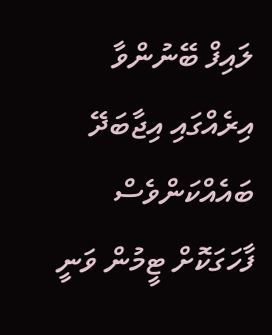ލައިފް ބޭނުންވާ އިރެއްގައި އިޖާބަދޭ ބައެއްކަންވެސް ފާހަގަކޮށް ޓީމުން ވަނީ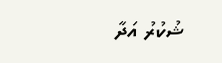ޝުކުރު އަދާ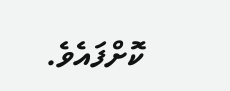ކޮށްފައެވެ.